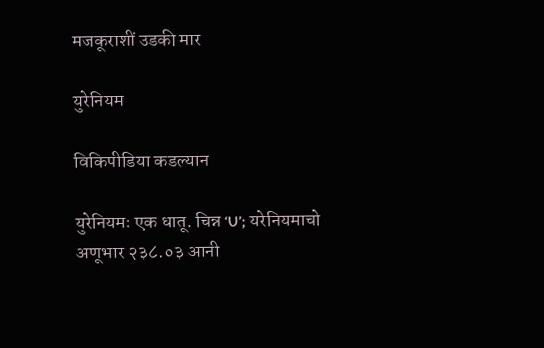मजकूराशीं उडकी मार

युरेनियम

विकिपीडिया कडल्यान

युरेनियमः एक धातू. चिन्न ‘U’; यरेनियमाचो अणूभार २३८.०३ आनी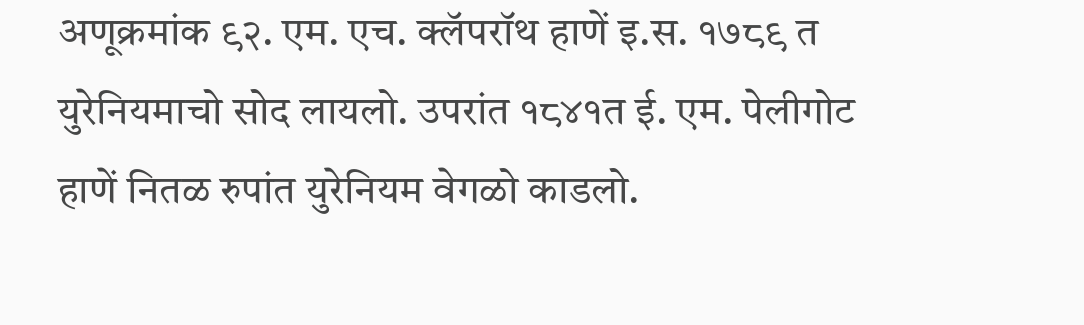अणूक्रमांक ९२. एम. एच. क्लॅपरॉथ हाणें इ.स. १७८९ त युरेनियमाचो सोद लायलो. उपरांत १८४१त ई. एम. पेलीगोट हाणें नितळ रुपांत युरेनियम वेगळो काडलो.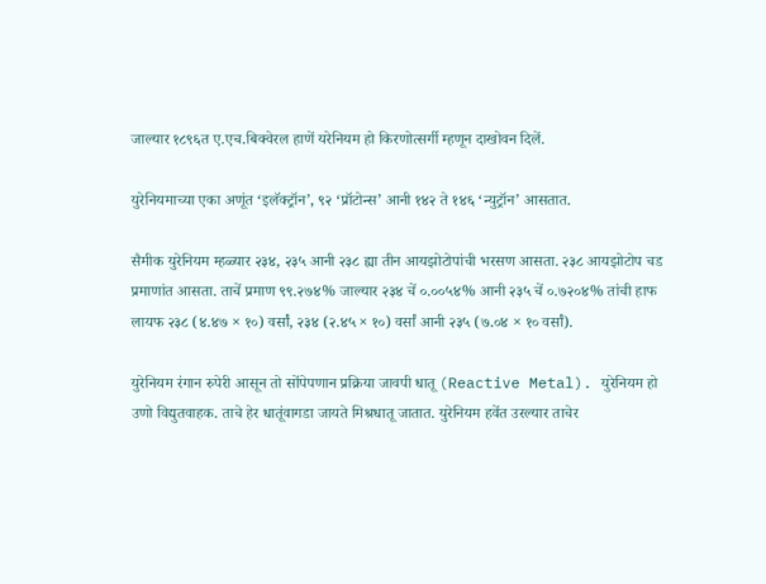जाल्यार १८९६त ए.एच.बिक्वेरल हाणें यरेनियम हो किरणोत्सर्गी म्हणून दाखोवन दिलें.

युरेनियमाच्या एका अणूंत ‘इलॅक्ट्रॉन’, ९२ ‘प्रॉटोन्स’ आनी १४२ ते १४६ ‘न्युट्रॉन’ आसतात.

सैमीक युरेनियम म्हळ्यार २३४, २३५ आनी २३८ ह्या तीन आयझोटोपांची भरसण आसता. २३८ आयझोटोप चड प्रमाणांत आसता. ताचें प्रमाण ९९.२७४% जाल्यार २३४ चें ०.००५४% आनी २३५ चें ०.७२०४% तांची हाफ लायफ २३८ (४.४७ × १०) वर्सां, २३४ (२.४५ × १०) वर्सां आनी २३५ (७.०४ × १० वर्सां).

युरेनियम रंगान रुपेरी आसून तो सोंपेपणान प्रक्रिया जावपी धातू (Reactive Metal). युरेनियम हो उणो विद्युतवाहक. ताचे हेर धातूंवागडा जायते मिश्रधातू जातात. युरेनियम हवेंत उरल्यार ताचेर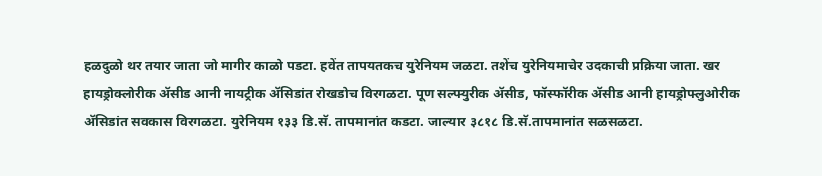हळदुळो थर तयार जाता जो मागीर काळो पडटा. हवेंत तापयतकच युरेनियम जळटा. तशेंच युरेनियमाचेर उदकाची प्रक्रिया जाता. खर हायड्रोक्लोरीक ॲसीड आनी नायट्रीक ॲसिडांत रोखडोच विरगळटा. पूण सल्फ्युरीक ॲसीड, फॉस्फॉरीक ॲसीड आनी हायड्रोफ्लुओरीक ॲसिडांत सवकास विरगळटा. युरेनियम १३३ डि.सॅ. तापमानांत कडटा. जाल्यार ३८१८ डि.सॅ.तापमानांत सळसळटा.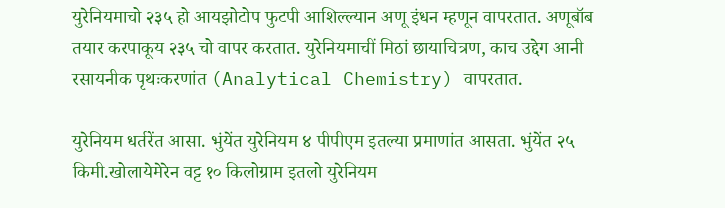युरेनियमाचो २३५ हो आयझोटोप फुटपी आशिल्ल्यान अणू इंधन म्हणून वापरतात. अणूबॉब तयार करपाकूय २३५ चो वापर करतात. युरेनियमाचीं मिठां छायाचित्रण, काच उद्देग आनी रसायनीक पृथःकरणांत (Analytical Chemistry) वापरतात.

युरेनियम धर्तरेंत आसा. भुंयेंत युरेनियम ४ पीपीएम इतल्या प्रमाणांत आसता. भुंयेंत २५ किमी.खोलायेमेरेन वट्ट १० किलोग्राम इतलो युरेनियम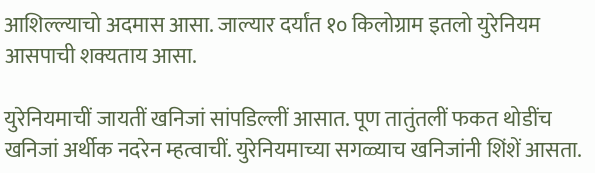आशिल्ल्याचो अदमास आसा. जाल्यार दर्यांत १० किलोग्राम इतलो युरेनियम आसपाची शक्यताय आसा.

युरेनियमाचीं जायतीं खनिजां सांपडिल्लीं आसात. पूण तातुंतलीं फकत थोडींच खनिजां अर्थीक नदरेन म्हत्वाचीं. युरेनियमाच्या सगळ्याच खनिजांनी शिंशें आसता.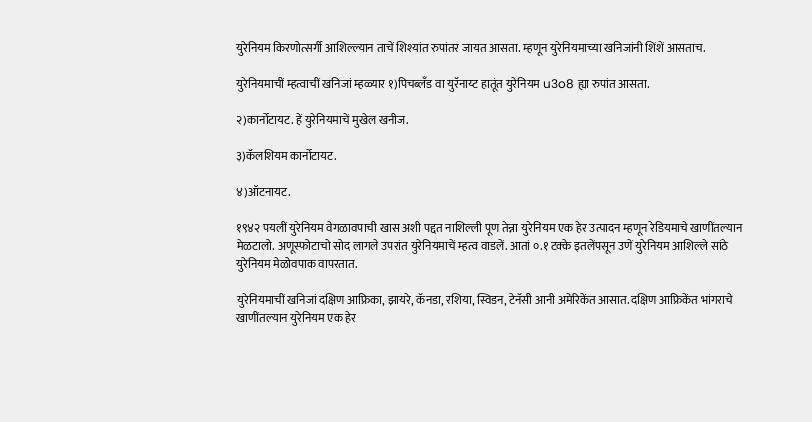युरेनियम किरणोत्सर्गी आशिल्ल्यान ताचें शिश्यांत रुपांतर जायत आसता. म्हणून युरेनियमाच्या खनिजांनी शिंशें आसताच.

युरेनियमाचीं म्हत्वाचीं खनिजां म्हळ्यार १)पिचब्लँड वा युरॅनाय्ट हातूंत युरेनियम u3o8 ह्या रुपांत आसता.

२)कार्नोटायट. हें युरेनियमाचें मुखेल खनीज.

३)कॅलशियम कार्नोटायट.

४)ऑटनायट.

१९४२ पयलीं युरेनियम वेगळावपाची खास अशी पद्दत नाशिल्ली पूण तेन्ना युरेनियम एक हेर उत्पादन म्हणून रेडियमाचे खाणींतल्यान मेळटालो. अणूस्फोटाचो सोद लागले उपरांत युरेनियमाचें म्हत्व वाडलें. आतां ०.१ टक्के इतलेंपसून उणें युरेनियम आशिल्ले सांठे युरेनियम मेळोवपाक वापरतात.

युरेनियमाचीं खनिजां दक्षिण आफ्रिका, झायरे, कॅनडा, रशिया, स्विडन, टेनॅसी आनी अमेरिकेंत आसात. दक्षिण आफ्रिकेंत भांगराचे खाणींतल्यान युरेनियम एक हेर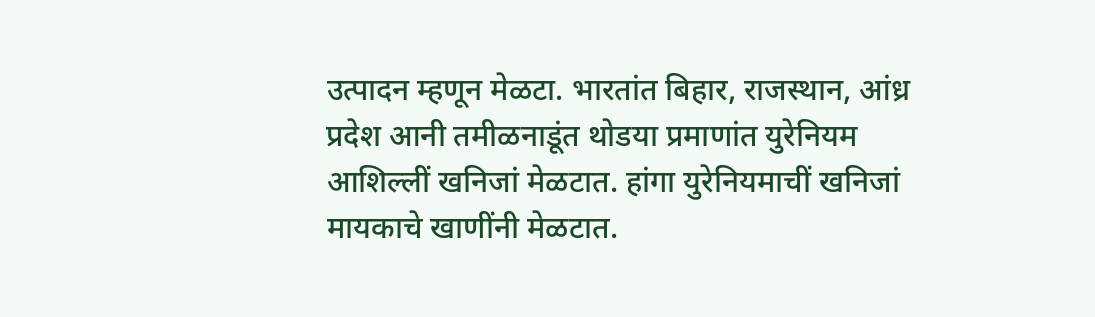उत्पादन म्हणून मेळटा. भारतांत बिहार, राजस्थान, आंध्र प्रदेश आनी तमीळनाडूंत थोडया प्रमाणांत युरेनियम आशिल्लीं खनिजां मेळटात. हांगा युरेनियमाचीं खनिजां मायकाचे खाणींनी मेळटात.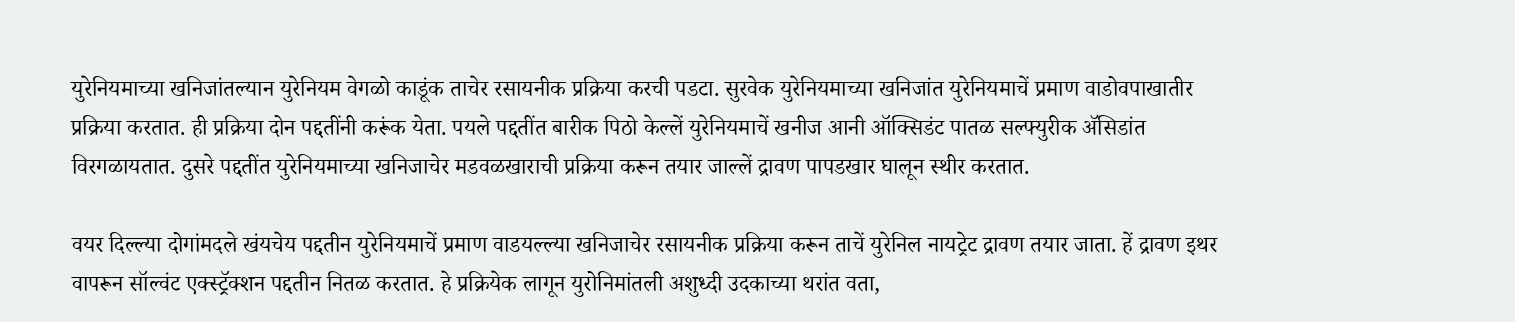युरेनियमाच्या खनिजांतल्यान युरेनियम वेगळो काडूंक ताचेर रसायनीक प्रक्रिया करची पडटा. सुरवेक युरेनियमाच्या खनिजांत युरेनियमाचें प्रमाण वाडोवपाखातीर प्रक्रिया करतात. ही प्रक्रिया दोन पद्दतींनी करूंक येता. पयले पद्दतींत बारीक पिठो केल्लें युरेनियमाचें खनीज आनी ऑक्सिडंट पातळ सल्फ्युरीक ॲसिडांत विरगळायतात. दुसरे पद्दतींत युरेनियमाच्या खनिजाचेर मडवळखाराची प्रक्रिया करून तयार जाल्लें द्रावण पापडखार घालून स्थीर करतात.

वयर दिल्ल्या दोगांमदले खंयचेय पद्दतीन युरेनियमाचें प्रमाण वाडयल्ल्या खनिजाचेर रसायनीक प्रक्रिया करून ताचें युरेनिल नायट्रेट द्रावण तयार जाता. हें द्रावण इथर वापरून सॉल्वंट एक्स्ट्रॅक्शन पद्दतीन नितळ करतात. हे प्रक्रियेक लागून युरोनिमांतली अशुध्दी उदकाच्या थरांत वता,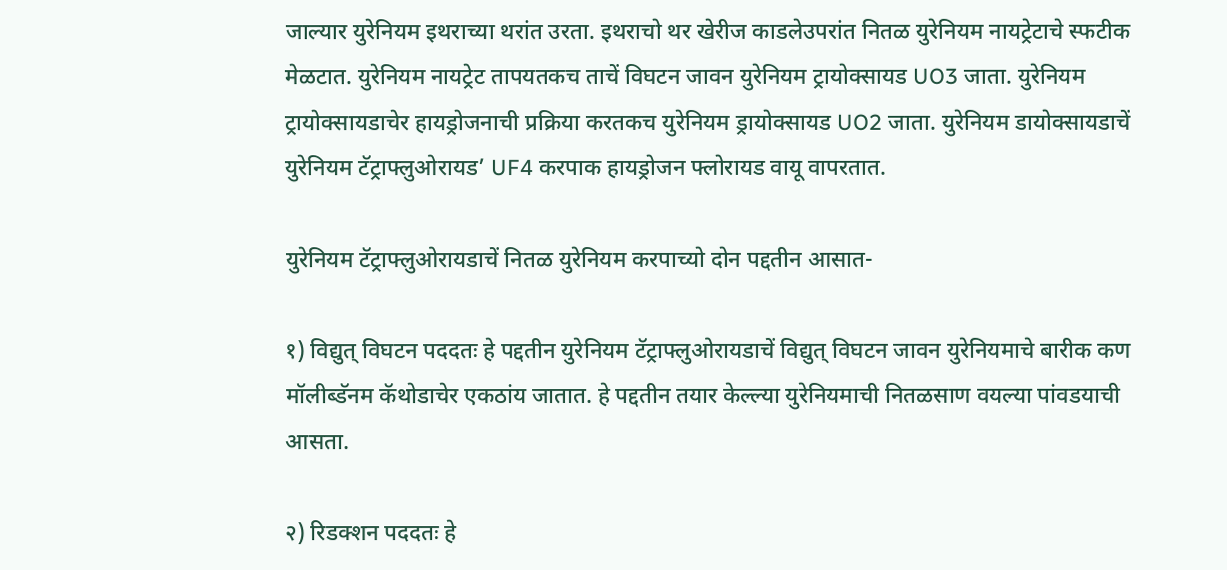जाल्यार युरेनियम इथराच्या थरांत उरता. इथराचो थर खेरीज काडलेउपरांत नितळ युरेनियम नायट्रेटाचे स्फटीक मेळटात. युरेनियम नायट्रेट तापयतकच ताचें विघटन जावन युरेनियम ट्रायोक्सायड UO3 जाता. युरेनियम ट्रायोक्सायडाचेर हायड्रोजनाची प्रक्रिया करतकच युरेनियम ड्रायोक्सायड UO2 जाता. युरेनियम डायोक्सायडाचें युरेनियम टॅट्राफ्लुओरायड’ UF4 करपाक हायड्रोजन फ्लोरायड वायू वापरतात.

युरेनियम टॅट्राफ्लुओरायडाचें नितळ युरेनियम करपाच्यो दोन पद्दतीन आसात-

१) विद्युत् विघटन पददतः हे पद्दतीन युरेनियम टॅट्राफ्लुओरायडाचें विद्युत् विघटन जावन युरेनियमाचे बारीक कण मॉलीब्डॅनम कॅथोडाचेर एकठांय जातात. हे पद्दतीन तयार केल्ल्या युरेनियमाची नितळसाण वयल्या पांवडयाची आसता.

२) रिडक्शन पददतः हे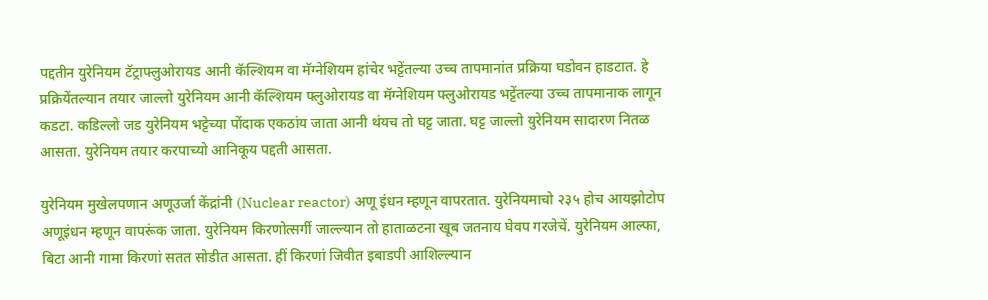पद्दतीन युरेनियम टॅट्राफ्लुओरायड आनी कॅल्शियम वा मॅग्नेशियम हांचेर भट्टेंतल्या उच्च तापमानांत प्रक्रिया घडोवन हाडटात. हे प्रक्रियेंतल्यान तयार जाल्लो युरेनियम आनी कॅल्शियम फ्लुओरायड वा मॅग्नेशियम फ्लुओरायड भट्टेंतल्या उच्च तापमानाक लागून कडटा. कडिल्लो जड युरेनियम भट्टेच्या पोंदाक एकठांय जाता आनी थंयच तो घट्ट जाता. घट्ट जाल्लो युरेनियम सादारण नितळ आसता. युरेनियम तयार करपाच्यो आनिकूय पद्दती आसता.

युरेनियम मुखेलपणान अणूउर्जा केंद्रांनी (Nuclear reactor) अणू इंधन म्हणून वापरतात. युरेनियमाचो २३५ होच आयझोटोप अणूइंधन म्हणून वापरूंक जाता. युरेनियम किरणोत्सर्गी जाल्ल्यान तो हाताळटना खूब जतनाय घेवप गरजेचें. युरेनियम आल्फा, बिटा आनी गामा किरणां सतत सोडीत आसता. हीं किरणां जिवीत इबाडपी आशिल्ल्यान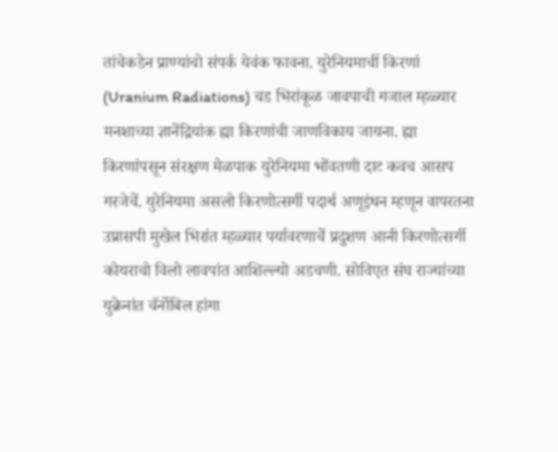तांचेकडेन प्राण्यांचो संपर्क येवंक फावना. युरेनियमाचीं किरणां (Uranium Radiations) चड भिरांकूळ जावपाची गजाल म्हळ्यार मनशाच्या ज्ञानेंद्रियांक ह्या किरणांची जाणविकाय जायना. ह्या किरणांपसून संरक्षण मेळपाक युरेनियमा भोंवतणी दाट कवच आसप गरजेचें. युरेनियमा असलो किरणोत्सर्गी पदार्थ अणूइंधन म्हणून वापरतना उप्रासपी मुखेल भिरांत म्हळ्यार पर्यावरणाचें प्रदुशण आनी किरणोत्सर्गी कोयराचो विलो लावपांत आशिल्ल्यो अडचणी. सोविएत संघ राज्यांच्या युक्रेनांत चॅर्नोबिल हांगा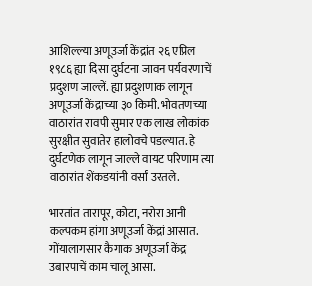आशिल्ल्या अणूउर्जा केंद्रांत २६ एप्रिल १९८६ ह्या दिसा दुर्घटना जावन पर्यवरणाचें प्रदुशण जाल्लें. ह्या प्रदुशणाक लागून अणूउर्जा केंद्राच्या ३० किमी. भोवतणच्या वाठारांत रावपी सुमार एक लाख लोकांक सुरक्षीत सुवातेर हालोवचे पडल्यात. हे दुर्घटणेक लागून जाल्ले वायट परिणाम त्या वाठारांत शेंकडयांनी वर्सां उरतले.

भारतांत तारापूर, कोटा, नरोरा आनी कल्पकम हांगा अणूउर्जा केंद्रां आसात. गोंयालागसार कैगाक अणूउर्जा केंद्र उबारपाचें काम चालू आसा.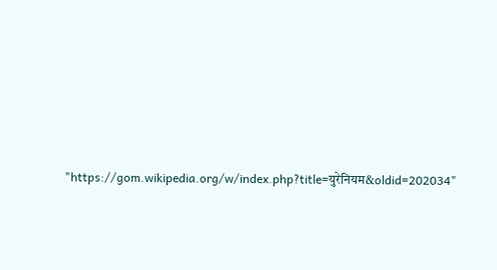"https://gom.wikipedia.org/w/index.php?title=युरेनियम&oldid=202034"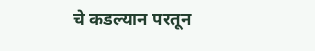चे कडल्यान परतून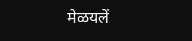मेळयलें